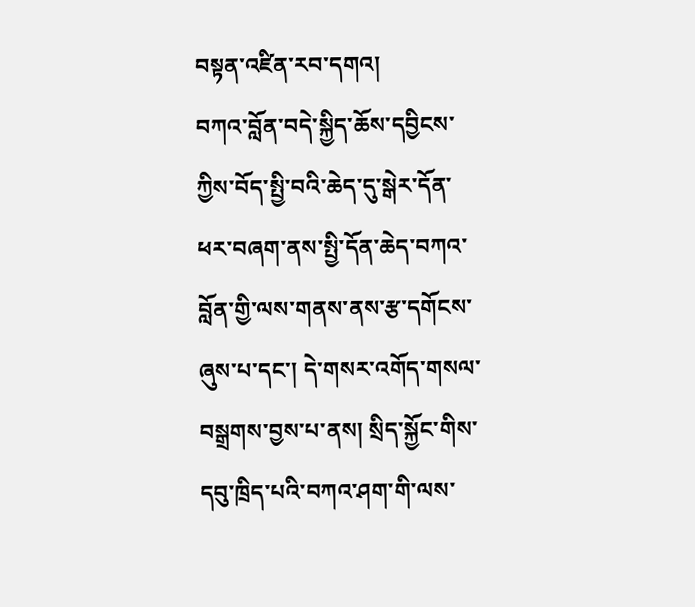བསྟན་འཛིན་རབ་དགའ།
བཀའ་བློན་བདེ་སྐྱིད་ཆོས་དབྱིངས་ཀྱིས་བོད་སྤྱི་བའི་ཆེད་དུ་སྒེར་དོན་ཕར་བཞག་ནས་སྤྱི་དོན་ཆེད་བཀའ་བློན་གྱི་ལས་གནས་ནས་རྩ་དགོངས་ཞུས་པ་དང་། དེ་གསར་འགོད་གསལ་བསྒྲགས་བྱས་པ་ནས། སྲིད་སྐྱོང་གིས་དབུ་ཁྲིད་པའི་བཀའ་ཤག་གི་ལས་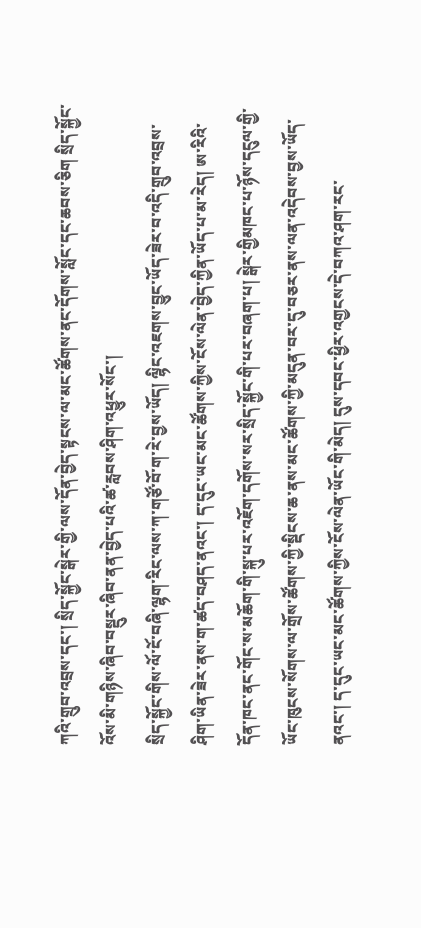ཀའི་གྲུབ་འབྲས་དང་། སྲིད་སྐྱོང་སྒེར་གྱི་ལས་དོན་བྱེད་སྟངས་ལ་མང་ཚོགས་ནང་དོགས་སློང་དང་ཆབས་ཅིག སྲིད་སྐྱོང་འོས་མི་གཉིས་ཞིབ་བསྡུར་ཞིབ་ནན་བྱེད་པའི་ཚ་རླབས་ཤིག་འཕྱུར་སོང་།
སྲིད་སྐྱོང་གིས་ལོ་ངོ་བཞི་ལྷག་རིང་ལས་ཀ་གཙོ་བོ་ག་རེ་བྱས་ཡོད། ལྷིང་འཇགས་བྱུང་ཡོད་ཟེར་བ་འདི་གྲུབ་འབྲས་ཤིག་ཡིན་ཟེར་ནས་ག་ཚད་བཤད་ནའང་། ད་དུང་ཡང་མང་ཚོགས་ཀྱིས་ངོས་ལེན་བྱེད་ཀྱིན་ཡོད་པ་མ་རེད། ཨ་རིའི་དོན་ཁང་ནང་གོང་ས་མཆོག་གི་སྐུ་པར་འཇོག་དགོས་སར་སྲིད་སྐྱོང་གི་པར་བཞག་པ། སྒེར་གྱིམཁང་པ་ཉོས་དངུལ་གྱི་ཡོང་ཁུངས་སོགས་ལ་གྲོས་ཚོགས་ཀྱི་སྡིངས་ཆ་ནས་མང་ཚོགས་ཀྱི་མདུན་བར་དུ་བཅར་ནས་ལན་འདེབས་བྱས་ཡོད་ནའང་། ད་དུང་ཡང་མང་ཚོགས་ཀྱིས་ངོས་ལེན་ཡོང་གི་མེད། དུས་དབང་ཕྱིར་འགྱངས་དེ་བཀའ་ཤག་རང་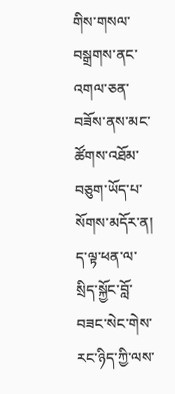གིས་གསལ་བསྒྲགས་ནང་འགལ་ཅན་བཟོས་ནས་མང་ཚོགས་འཐོམ་བཅུག་ཡོད་པ་སོགས་མདོར་ན། ད་ལྟ་ཕན་ལ་སྲིད་སྐྱོང་བློ་བཟང་སེང་གེས་རང་ཉིད་ཀྱི་ལས་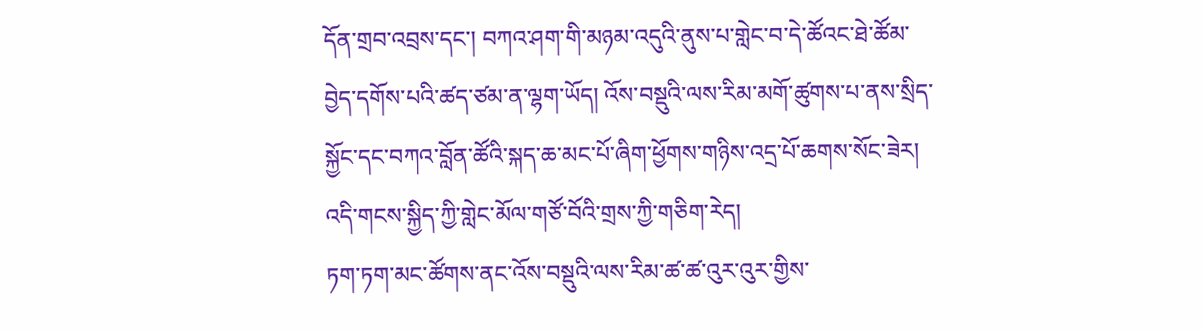དོན་གྲབ་འབྲས་དང་། བཀའ་ཤག་གི་མཉམ་འདུའི་ནུས་པ་གླེང་བ་དེ་ཚོའང་ཐེ་ཚོམ་བྱེད་དགོས་པའི་ཚད་ཙམ་ན་ལྷག་ཡོད། འོས་བསྡུའི་ལས་རིམ་མགོ་ཚུགས་པ་ནས་སྲིད་སྐྱོང་དང་བཀའ་བློན་ཚོའི་སྐད་ཆ་མང་པོ་ཞིག་ཕྱོགས་གཉིས་འདྲ་པོ་ཆགས་སོང་ཟེར། འདི་གངས་སྐྱིད་ཀྱི་གླེང་མོལ་གཙོ་བོའི་གྲས་ཀྱི་གཅིག་རེད།
ཏག་ཏག་མང་ཚོགས་ནང་འོས་བསྡུའི་ལས་རིམ་ཚ་ཚ་འུར་འུར་གྱིས་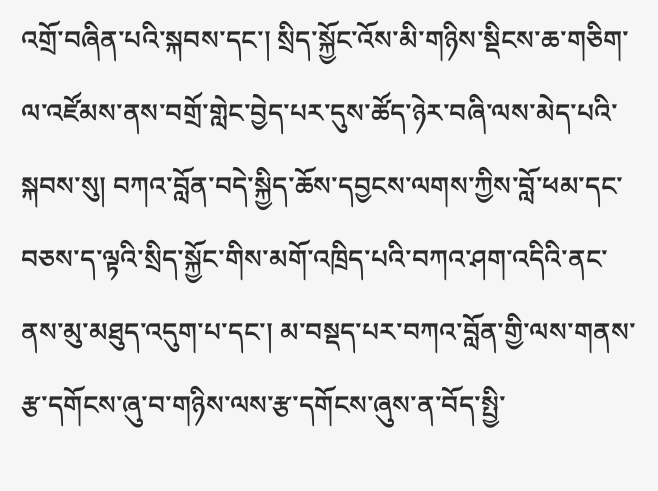འགྲོ་བཞིན་པའི་སྐབས་དང་། སྲིད་སྐྱོང་འོས་མི་གཉིས་སྡིངས་ཆ་གཅིག་ལ་འཛོམས་ནས་བགྲོ་གླེང་བྱེད་པར་དུས་ཚོད་ཉེར་བཞི་ལས་མེད་པའི་སྐབས་སུ། བཀའ་བློན་བདེ་སྐྱིད་ཆོས་དབྱངས་ལགས་ཀྱིས་བློ་ཕམ་དང་བཅས་ད་ལྟའི་སྲིད་སྐྱོང་གིས་མགོ་འཁྲིད་པའི་བཀའ་ཤག་འདིའི་ནང་ནས་མུ་མཐུད་འདུག་པ་དང་། མ་བསྡད་པར་བཀའ་བློན་གྱི་ལས་གནས་རྩ་དགོངས་ཞུ་བ་གཉིས་ལས་རྩ་དགོངས་ཞུས་ན་བོད་སྤྱི་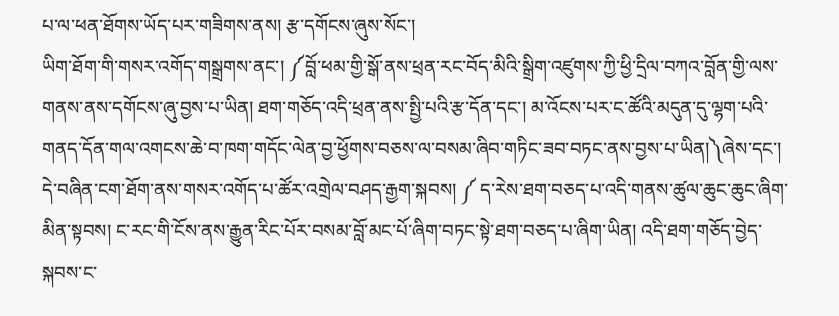པ་ལ་ཕན་ཐོགས་ཡོད་པར་གཟིགས་ནས། རྩ་དགོངས་ཞུས་སོང་།
ཡིག་ཐོག་གི་གསར་འགོད་གསྒྲགས་ནང་། ༼བློ་ཕམ་གྱི་སྒོ་ནས་ཕྲན་རང་བོད་མིའི་སྒྲིག་འཛུགས་ཀྱི་ཕྱི་དྲིལ་བཀའ་བློན་གྱི་ལས་གནས་ནས་དགོངས་ཞུ་བྱས་པ་ཡིན། ཐག་གཅོད་འདི་ཕྲན་ནས་སྤྱི་པའི་རྩ་དོན་དང་། མ་འོངས་པར་ང་ཚོའི་མདུན་དུ་ལྷག་པའི་གནད་དོན་གལ་འགངས་ཆེ་བ་ཁག་གདོང་ལེན་བྱ་ཕྱོགས་བཅས་ལ་བསམ་ཞིབ་གཏིང་ཟབ་བཏང་ནས་བྱས་པ་ཡིན།༽ཞེས་དང་། དེ་བཞིན་ངག་ཐོག་ནས་གསར་འགོད་པ་ཚོར་འགྲེལ་བཤད་རྒྱག་སྐབས། ༼ ད་རེས་ཐག་བཅད་པ་འདི་གནས་ཚུལ་ཆུང་ཆུང་ཞིག་མིན་སྟབས། ང་རང་གི་ངོས་ནས་རྒྱུན་རིང་པོར་བསམ་བློ་མང་པོ་ཞིག་བཏང་སྟེ་ཐག་བཅད་པ་ཞིག་ཡིན། འདི་ཐག་གཅོད་བྱེད་སྐབས་ང་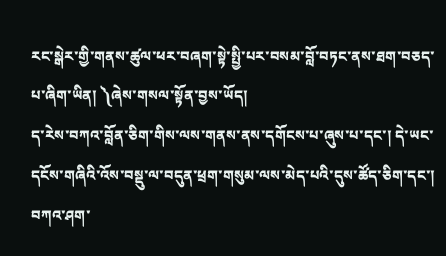རང་སྒེར་གྱི་གནས་ཚུལ་ཕར་བཞག་སྟེ་སྤྱི་པར་བསམ་བློ་བཏང་ནས་ཐག་བཅད་པ་ཞིག་ཡིན། ༽ཞེས་གསལ་སྟོན་བྱས་ཡོད།
ད་རེས་བཀའ་བློན་ཅིག་གིས་ལས་གནས་ནས་དགོངས་པ་ཞུས་པ་དང་། དེ་ཡང་དངོས་གཞིའི་འོས་བསྡུ་ལ་བདུན་ཕྲག་གསུམ་ལས་མེད་པའི་དུས་ཚོད་ཅིག་དང་། བཀའ་ཤག་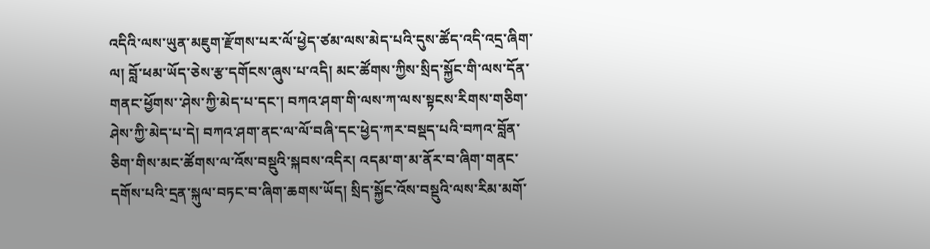འདིའི་ལས་ཡུན་མཇུག་རྫོགས་པར་ལོ་ཕྱེད་ཙམ་ལས་མེད་པའི་དུས་ཚོད་འདི་འདྲ་ཞིག་ལ། བློ་ཕམ་ཡོད་ཅེས་རྩ་དགོངས་ཞུས་པ་འདི། མང་ཚོགས་ཀྱིས་སྲིད་སྐྱོང་གི་ལས་དོན་གནང་ཕྱོགས་་ཤེས་ཀྱི་མེད་པ་དང་། བཀའ་ཤག་གི་ལས་ཀ་ལས་སྟངས་རིགས་གཅིག་ཤེས་ཀྱི་མེད་པ་དེ། བཀའ་ཤག་ནང་ལ་ལོ་བཞི་དང་ཕྱེད་ཀར་བསྡད་པའི་བཀའ་བློན་ཅིག་གིས་མང་ཚོགས་ལ་འོས་བསྡུའི་སྐབས་འདིར། འདམ་ག་མ་ནོར་བ་ཞིག་གནང་དགོས་པའི་དྲན་སྐུལ་བཏང་བ་ཞིག་ཆགས་ཡོད། སྲིད་སྐྱོང་འོས་བསྡུའི་ལས་རིམ་མགོ་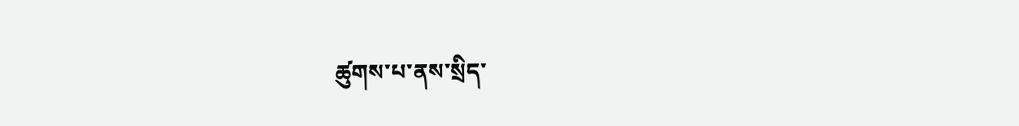ཚུགས་པ་ནས་སྲིད་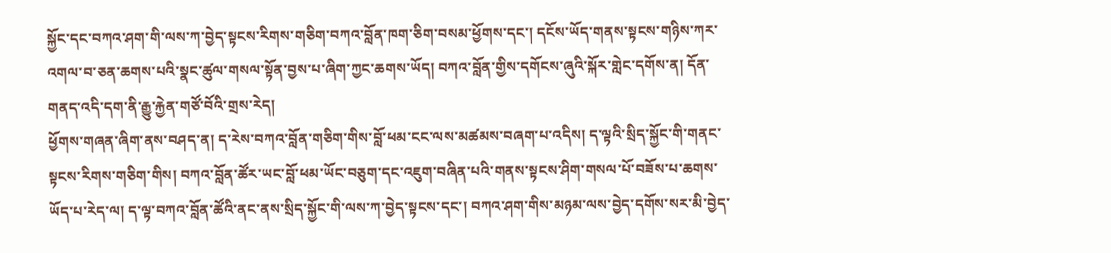སྐྱོང་དང་བཀའ་ཤག་གི་ལས་ཀ་བྱེད་སྟངས་རིགས་གཅིག་བཀའ་བློན་ཁག་ཅིག་བསམ་ཕྱོགས་དང་། དངོས་ཡོད་གནས་སྟངས་གཉིས་ཀར་འགལ་བ་ཅན་ཆགས་པའི་སྣང་ཚུལ་གསལ་སྟོན་བྱས་པ་ཞིག་ཀྱང་ཆགས་ཡོད། བཀའ་བློན་གྱིས་དགོངས་ཞུའི་སྐོར་གླེང་དགོས་ན། དོན་གནད་འདི་དག་ནི་རྒྱུ་རྐྱེན་གཙོ་བོའི་གྲས་རེད།
ཕྱོགས་གཞན་ཞིག་ནས་བཤད་ན། ད་རེས་བཀའ་བློན་གཅིག་གིས་བློ་ཕམ་ངང་ལས་མཚམས་བཞག་པ་འདིས། ད་ལྟའི་སྲིད་སྐྱོང་གི་གནང་སྟངས་རིགས་གཅིག་གིས། བཀའ་བློན་ཚོར་ཡང་བློ་ཕམ་ཡོང་བཅུག་དང་འཇུག་བཞིན་པའི་གནས་སྟངས་ཤིག་གསལ་པོ་བཟོས་པ་ཆགས་ཡོད་པ་རེད་ལ། ད་ལྟ་བཀའ་བློན་ཚོའི་ནང་ནས་སྲིད་སྐྱོང་གི་ལས་ཀ་བྱེད་སྟངས་དང་། བཀའ་ཤག་གིས་མཉམ་ལས་བྱེད་དགོས་སར་མི་བྱེད་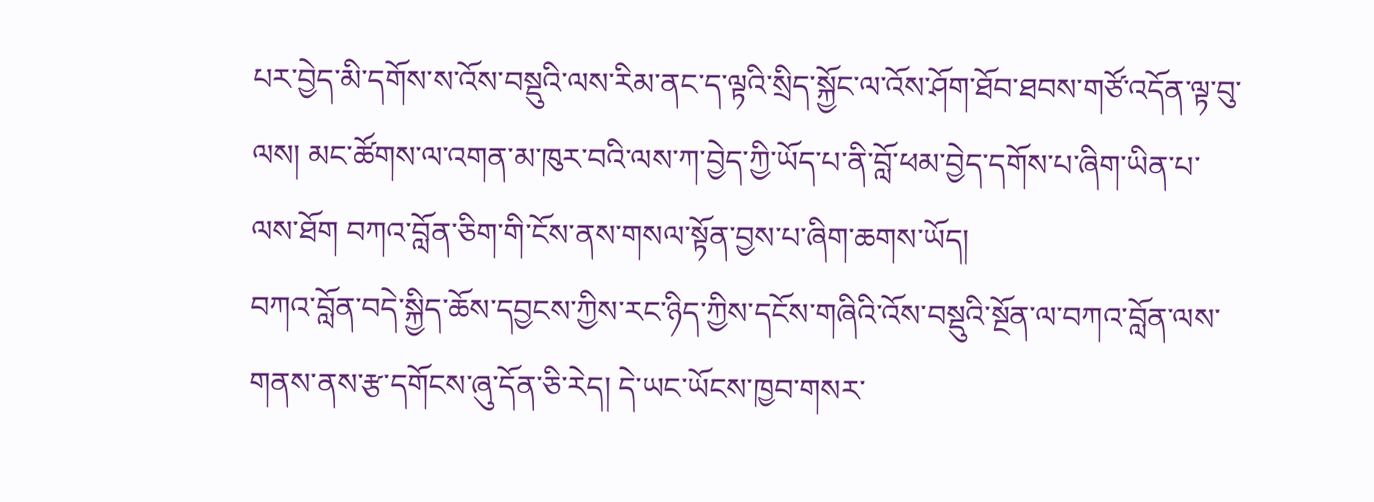པར་བྱེད་མི་དགོས་ས་འོས་བསྡུའི་ལས་རིམ་ནང་ད་ལྟའི་སྲིད་སྐྱོང་ལ་འོས་ཤོག་ཐོབ་ཐབས་གཙོ་འདོན་ལྟ་བུ་ལས། མང་ཚོགས་ལ་འགན་མ་ཁུར་བའི་ལས་ཀ་བྱེད་ཀྱི་ཡོད་པ་ནི་བློ་ཕམ་བྱེད་དགོས་པ་ཞིག་ཡིན་པ་ལས་ཐོག བཀའ་བློན་ཅིག་གི་ངོས་ནས་གསལ་སྟོན་བྱས་པ་ཞིག་ཆགས་ཡོད།
བཀའ་བློན་བདེ་སྐྱིད་ཆོས་དབྱངས་ཀྱིས་རང་ཉིད་ཀྱིས་དངོས་གཞིའི་འོས་བསྡུའི་སྔོན་ལ་བཀའ་བློན་ལས་གནས་ནས་རྩ་དགོངས་ཞུ་དོན་ཅི་རེད། དེ་ཡང་ཡོངས་ཁྱབ་གསར་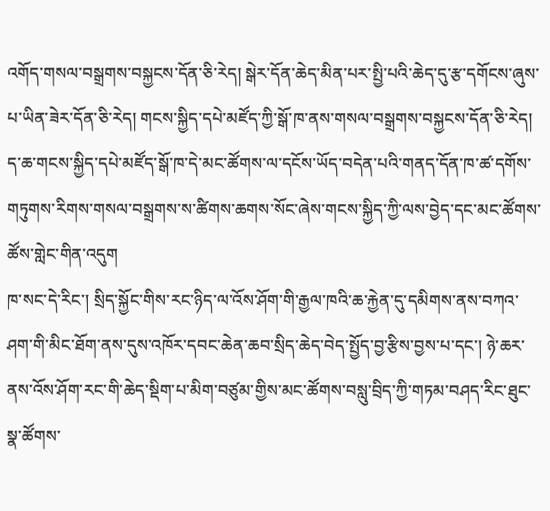འགོད་གསལ་བསྒྲགས་བསྐྱངས་དོན་ཅི་རེད། སྒེར་དོན་ཆེད་མིན་པར་སྤྱི་པའི་ཆེད་དུ་རྩ་དགོངས་ཞུས་པ་ཡིན་ཟེར་དོན་ཅི་རེད། གངས་སྐྱིད་དཔེ་མཛོད་ཀྱི་སྒོ་ཁ་ནས་གསལ་བསྒྲགས་བསྐྱངས་དོན་ཅི་རེད། ད་ཆ་གངས་སྐྱིད་དཔེ་མཛོད་སྒོ་ཁ་དེ་མང་ཚོགས་ལ་དངོས་ཡོད་བདེན་པའི་གནད་དོན་ཁ་ཚ་དགོས་གཏུགས་རིགས་གསལ་བསྒྲགས་ས་ཚིགས་ཆགས་སོང་ཞེས་གངས་སྐྱིད་ཀྱི་ལས་བྱེད་དང་མང་ཚོགས་ཚོས་གླེང་གིན་འདུག
ཁ་སང་དེ་རིང་། སྲིད་སྐྱོང་གིས་རང་ཉིད་ལ་འོས་ཤོག་གི་རྒྱལ་ཁའི་ཆ་རྐྱེན་དུ་དམིགས་ནས་བཀའ་ཤག་གི་མིང་ཐོག་ནས་དུས་འཁོར་དབང་ཆེན་ཆབ་སྲིད་ཆེད་བེད་སྤྱོད་བྱ་རྩིས་བྱས་པ་དང་། ཉེ་ཆར་ནས་འོས་ཤོག་རང་གི་ཆེད་སྡིག་པ་མིག་བཙུམ་གྱིས་མང་ཚོགས་བསླུ་བྲིད་ཀྱི་གཏམ་བཤད་རིང་ཐུང་སྣ་ཚོགས་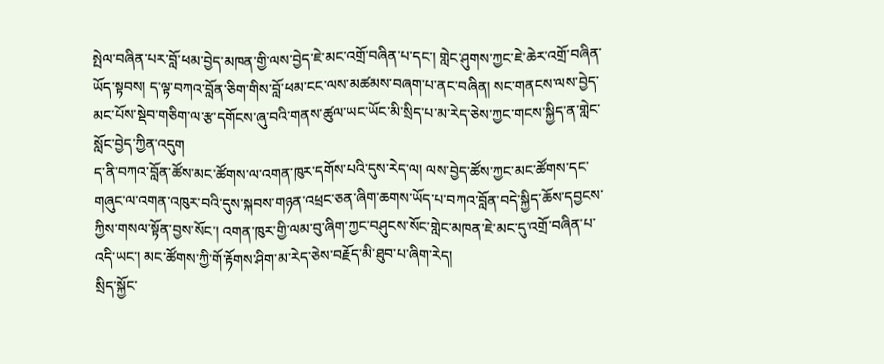སྤེལ་བཞིན་པར་བློ་ཕམ་བྱེད་མཁན་གྱི་ལས་བྱེད་ཇེ་མང་འགྲོ་བཞིན་པ་དང་། གླེང་ཤུགས་ཀྱང་ཇེ་ཆེར་འགྲོ་བཞིན་ཡོད་སྟབས། ད་ལྟ་བཀའ་བློན་ཅིག་གིས་བློ་ཕམ་ངང་ལས་མཚམས་བཞག་པ་ནང་བཞིན། སང་གནངས་ལས་བྱེད་མང་པོས་སྡེབ་གཅིག་ལ་རྩ་དགོངས་ཞུ་བའི་གནས་ཚུལ་ཡང་ཡོང་མི་སྲིད་པ་མ་རེད་ཅེས་ཀྱང་གངས་སྐྱིད་ན་གླེང་སློང་བྱེད་ཀྱིན་འདུག
ད་ནི་བཀའ་བློན་ཚོས་མང་ཚོགས་ལ་འགན་ཁུར་དགོས་པའི་དུས་རེད་ལ། ལས་བྱེད་ཚོས་ཀྱང་མང་ཚོགས་དང་གཞུང་ལ་འགན་འཁུར་བའི་དུས་སྐབས་གཉན་འཕྲང་ཅན་ཞིག་ཆགས་ཡོད་པ་བཀའ་བློན་བདེ་སྐྱིད་ཆོས་དབྱངས་ཀྱིས་གསལ་སྟོན་བྱས་སོང་། འགན་ཁུར་གྱི་ལམ་བུ་ཞིག་ཀྱང་བཤུངས་སོང་གླེང་མཁན་ཇེ་མང་དུ་འགྲོ་བཞིན་པ་འདི་ཡང་། མང་ཚོགས་ཀྱི་གོ་རྟོགས་ཤིག་མ་རེད་ཅེས་བརྗོད་མི་ཐུབ་པ་ཞིག་རེད།
སྲིད་སྐྱོང་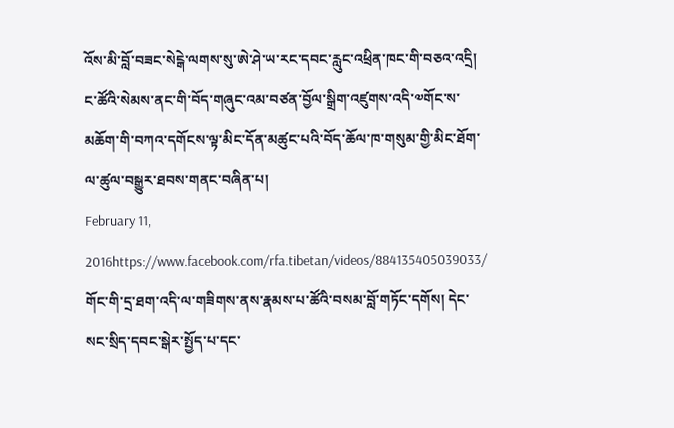འོས་མི་བློ་བཟང་སེངྒེ་ལགས་སུ་ཨེ་ཤེ་ཡ་རང་དབང་རླུང་འཕྲིན་ཁང་གི་བཅའ་འདྲི། ང་ཚོའི་སེམས་ནང་གི་བོད་གཞུང་འམ་བཙན་བྱོལ་སྒྲིག་འཛུགས་འདི་༧གོང་ས་མཆོག་གི་བཀའ་དགོངས་ལྟ་མིང་དོན་མཚུང་པའི་བོད་ཆོལ་ཁ་གསུམ་གྱི་མིང་ཐོག་ལ་ཚུལ་བསྒྱུར་ཐབས་གནང་བཞིན་པ།
February 11, 2016https://www.facebook.com/rfa.tibetan/videos/884135405039033/ གོང་གི་དྲ་ཐག་འདི་ལ་གཟིགས་ནས་རྣམས་པ་ཚོའི་བསམ་བློ་གཏོང་དགོས། དེང་སང་སྲིད་དབང་སྒེར་སྤྱོད་པ་དང་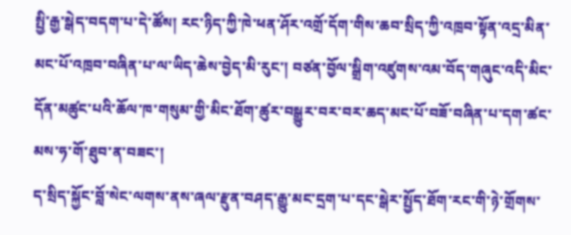སྤྱི་རྒྱ་སྒེད་བདག་པ་དེ་ཚོས། རང་ཉིད་ཀྱི་ཁེ་ཕན་ཤོར་འགྲོ་དོག་གིས་ཆབ་སྲིད་ཀྱི་འཁྲབ་སྟོན་འདྲ་མིན་མང་པོ་འཁྲབ་བཞིན་པ་ལ་ཡིད་ཆེས་བྱེད་མི་རུང་། བཙན་བྱོལ་སྒྲིག་འཛུགས་འམ་བོད་གཞུང་འདི་མིང་དོན་མཚུང་པའི་ཆོལ་ཁ་གསུམ་གྱི་མིང་ཐོག་ཚུར་བསྒྱུར་བར་བར་ཆད་མང་པོ་བཟོ་བཞིན་པ་དག་ཚང་མས་ཧ་གོ་ཐུབ་ན་བཟང་།
ད་སྲིད་སྐྱོང་བློ་སེང་ལགས་ནས་ཞལ་རྫུན་བཤད་རྒྱུ་མང་དྲག་པ་དང་སྒེར་སྤྱོད་ཐོག་རང་གི་ཉེ་གྲོགས་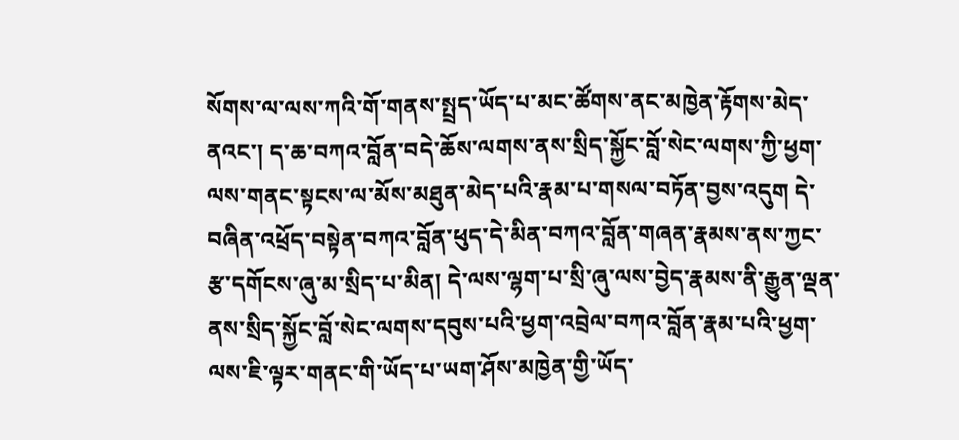སོགས་ལ་ལས་ཀའི་གོ་གནས་སྤྲད་ཡོད་པ་མང་ཚོགས་ནང་མཁྱེན་རྟོགས་མེད་ནའང་། ད་ཆ་བཀའ་བློན་བདེ་ཆོས་ལགས་ནས་སྲིད་སྐྱོང་བློ་སེང་ལགས་ཀྱི་ཕྱག་ལས་གནང་སྟངས་ལ་མོས་མཐུན་མེད་པའི་རྣམ་པ་གསལ་བཏོན་བྱས་འདུག དེ་བཞིན་འཕྲོད་བསྟེན་བཀའ་བློན་ཕུད་དེ་མིན་བཀའ་བློན་གཞན་རྣམས་ནས་ཀྱང་རྩ་དགོངས་ཞུ་མ་སྲིད་པ་མིན། དེ་ལས་ལྷག་པ་སྲི་ཞུ་ལས་བྱེད་རྣམས་ནི་རྒྱུན་ལྡན་ནས་སྲིད་སྐྱོང་བློ་སེང་ལགས་དབུས་པའི་ཕྱག་འབྲེལ་བཀའ་བློན་རྣམ་པའི་ཕྱག་ལས་ཇི་ལྟར་གནང་གི་ཡོད་པ་ཡག་ཤོས་མཁྱེན་གྱི་ཡོད་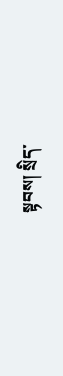སྟབས། སྲིད་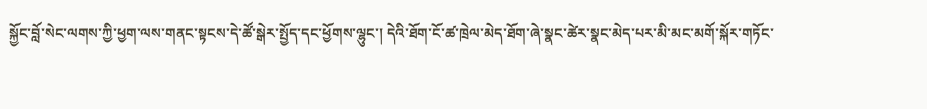སྐྱོང་བློ་སེང་ལགས་ཀྱི་ཕྱག་ལས་གནང་སྟངས་དེ་ཚོ་སྒེར་སྤྱོད་དང་ཕྱོགས་ལྷུང་། དེའི་ཐོག་ངོ་ཚ་ཁྲེལ་མེད་ཐོག་ཞེ་སྣང་ཚེར་སྣང་མེད་པར་མི་མང་མགོ་སྐོར་གཏོང་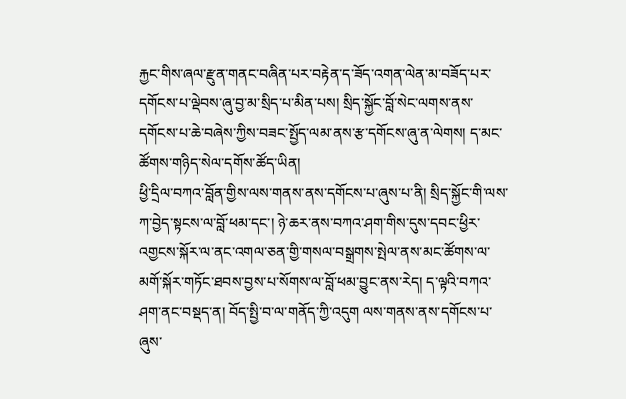རྐྱང་གིས་ཞལ་རྫུན་གནང་བཞིན་པར་བརྟེན་ད་ཟོད་འགན་ལེན་མ་བཟོད་པར་དགོངས་པ་ལྡེབས་ཞུ་བྱ་མ་སྲིད་པ་མིན་པས། སྲིད་སྐྱོང་བློ་སེང་ལགས་ནས་དགོངས་པ་ཆེ་བཞེས་ཀྱིས་བཟང་སྤྱོད་ལམ་ནས་རྩ་དགོངས་ཞུ་ན་ལེགས། ད་མང་ཚོགས་གཉིད་སེལ་དགོས་ཚོད་ཡིན།
ཕྱི་དྲིལ་བཀའ་བློན་གྱིས་ལས་གནས་ནས་དགོངས་པ་ཞུས་པ་ནི། སྲིད་སྐྱོང་གི་ལས་ཀ་བྱེད་སྟངས་ལ་བློ་ཕམ་དང་། ཉེ་ཆར་ནས་བཀའ་ཤག་གིས་དུས་དབང་ཕྱིར་འགྱངས་སྐོར་ལ་ནང་འགལ་ཅན་གྱི་གསལ་བསྒྲགས་སྤེལ་ནས་མང་ཚོགས་ལ་མགོ་སྐོར་གཏོང་ཐབས་བྱས་པ་སོགས་ལ་བློ་ཕམ་བྱུང་ནས་རེད། ད་ལྟའི་བཀའ་ཤག་ནང་བསྡད་ན། བོད་སྤྱི་བ་ལ་གནོད་ཀྱི་འདུག ལས་གནས་ནས་དགོངས་པ་ཞུས་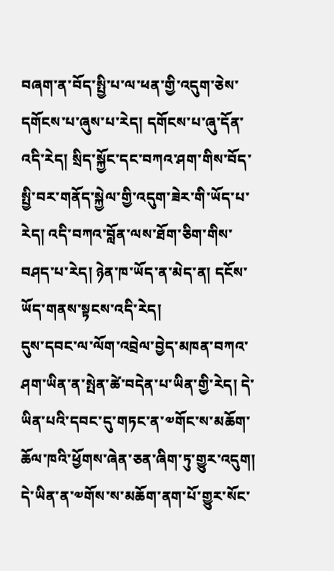བཞག་ན་བོད་སྤྱི་པ་ལ་ཕན་གྱི་འདུག་ཅེས་དགོངས་པ་ཞུས་པ་རེད། དགོངས་པ་ཞུ་དོན་འདི་རེད། སྲིད་སྐྱོང་དང་བཀའ་ཤག་གིས་བོད་སྤྱི་བར་གནོད་སྐྱེལ་གྱི་འདུག་ཟེར་གི་ཡོད་པ་རེད། འདི་བཀའ་བློན་ལས་ཐོག་ཅིག་གིས་བཤད་པ་རེད། ཉེན་ཁ་ཡོད་ན་མེད་ན། དངོས་ཡོད་གནས་སྟངས་འདི་རེད།
དུས་དབང་ལ་ལོག་འབྲེལ་བྱེད་མཁན་བཀའ་ཤག་ཡིན་ན་སྤེན་ཚེ་བདེན་པ་ཡིན་གྱི་རེད། དེ་ཡིན་པའི་དབང་དུ་གཏང་ན་༧གོང་ས་མཆོག་ཆོལ་ཁའི་ཕྱོགས་ཞེན་ཅན་ཞིག་ཏུ་གྱུར་འདུག། དེ་ཡིན་ན་༧གོས་ས་མཆོག་ནག་པོ་གྱུར་སོང་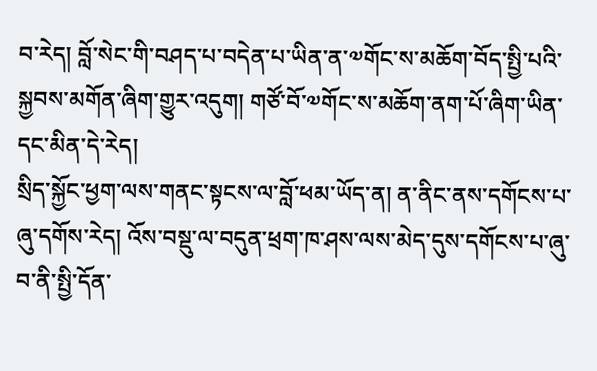བ་རེད། བློ་སེང་གི་བཤད་པ་བདེན་པ་ཡིན་ན་༧གོང་ས་མཆོག་བོད་སྤྱི་པའི་སྐྱབས་མགོན་ཞིག་གྱུར་འདུག། གཙོ་བོ་༧གོང་ས་མཆོག་ནག་པོ་ཞིག་ཡིན་དང་མིན་དེ་རེད།
སྲིད་སྐྱོང་ཕྱག་ལས་གནང་སྟངས་ལ་བློ་ཕམ་ཡོད་ན། ན་ནིང་ནས་དགོངས་པ་ཞུ་དགོས་རེད། འོས་བསྡུ་ལ་བདུན་ཕྲག་ཁ་ཤས་ལས་མེད་དུས་དགོངས་པ་ཞུ་བ་ནི་སྤྱི་དོན་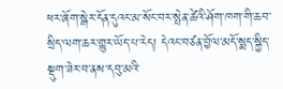ཕར་ཞོག་སྒེར་དོན་དུའང་མ་སོང་བར་སྤེན་ཚེའི་ཤོག་ཁག་གི་ཆབ་སྲིད་ལག་ཆར་གྱུར་ཡོད་པ་རེད། དེའང་བཙན་བྱོལ་མདོ་སྨད་སྐྱིད་སྡུག་ཟེར་བ་ནས་དབུ་མའི་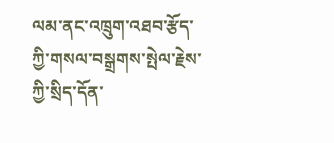ལམ་ནང་འཁྲུག་འཐབ་རྩོད་ཀྱི་གསལ་བསྒྲགས་སྤེལ་རྗེས་ཀྱི་སྲིད་དོན་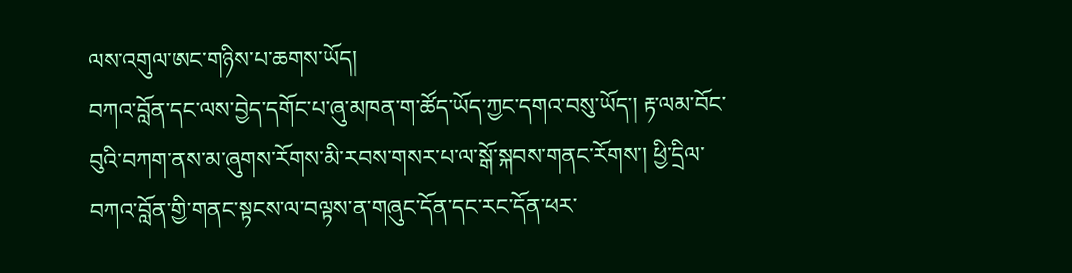ལས་འགུལ་ཨང་གཉིས་པ་ཆགས་ཡོད།
བཀའ་བློན་དང་ལས་བྱེད་དགོང་པ་ཞུ་མཁན་ག་ཚོད་ཡོད་ཀྱང་དགའ་བསུ་ཡོད་། རྟ་ལམ་བོང་བུའི་བཀག་ནས་མ་ཞུགས་རོགས་མི་རབས་གསར་པ་ལ་སྒོ་སྐབས་གནང་རོགས་། ཕྱི་དྲིལ་བཀའ་བློན་གྱི་གནང་སྟངས་ལ་བལྟས་ན་གཞུང་དོན་དང་རང་དོན་ཕར་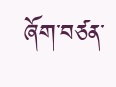ཞོག་བཙན་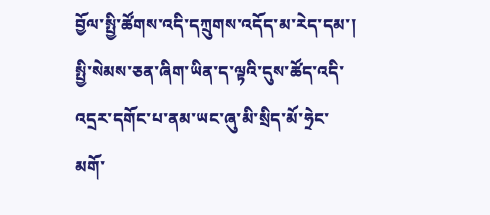བྱོལ་སྤྱི་ཚོགས་འདི་དཀྲུགས་འདོད་མ་རེད་དམ་། སྤྱི་སེམས་ཅན་ཞིག་ཡིན་ད་ལྟའི་དུས་ཚོད་འདི་འདྲར་དགོང་པ་ནམ་ཡང་ཞུ་མི་སྲིད་མོ་ཧྲེང་མགོ་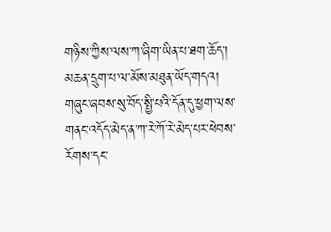གཉིས་ཀྱིས་ལས་ཀ་ཞིག་ཡིན་པ་ཐག་ཆོད་།
མཆན་དྲུག་པ་ལ་མོས་མཐུན་ཡོད་གདའ། གཞུང་ཞབས་སུ་བོད་སྤྱི་པའི་དོན་དུ་ཕྱག་ལས་གནང་འདོད་མེད་ན་ཀ་རེ་ཀོ་རེ་མེད་པར་ཕེབས་རོགས་དང་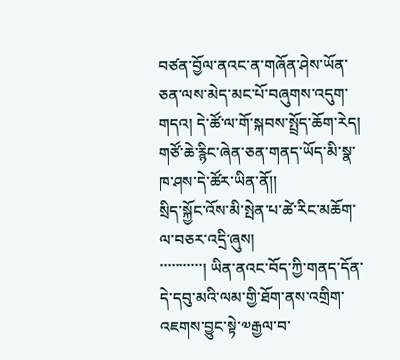བཙན་བྱོལ་ནའང་ན་གཞོན་ཤེས་ཡོན་ཅན་ལས་མེད་མང་པོ་བཞུགས་འདུག་གདའ། དེ་ཚོ་ལ་གོ་སྐབས་སྤྲོད་ཆོག་རེད། གཙོ་ཆེ་རྙིང་ཞེན་ཅན་གནད་ཡོད་མི་སྣ་ཁ་ཤས་དེ་ཚོར་ཡིན་ནོ།།
སྲིད་སྐྱོང་འོས་མི་སྤེན་པ་ཚེ་རིང་མཆོག་ལ་བཅར་འདྲི་ཞུས།
་་་་་་་་་་་། ཡིན་ནའང་བོད་ཀྱི་གནད་དོན་དེ་དབུ་མའི་ལམ་གྱི་ཐོག་ནས་འགྲིག་འཇགས་བྱུང་སྟེ་༧རྒྱལ་བ་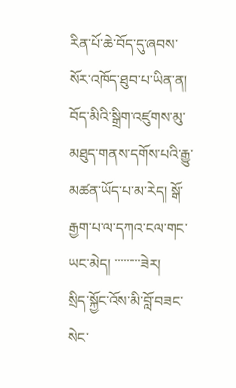རིན་པོ་ཆེ་བོད་དུ་ཞབས་སོར་འཁོད་ཐུབ་པ་ཡིན་ན། བོད་མིའི་སྒྲིག་འཛུགས་མུ་མཐུད་གནས་དགོས་པའི་རྒྱུ་མཚན་ཡོད་པ་མ་རེད། སྒོ་རྒྱག་པ་ལ་དཀའ་ངལ་གང་ཡང་མེད། ་་་་་་་་་ཟེར།
སྲིད་སྐྱོང་འོས་མི་བློ་བཟང་སེང་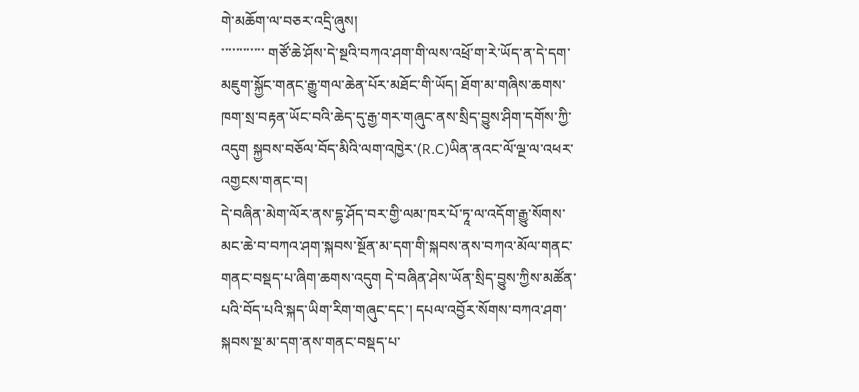གེ་མཆོག་ལ་བཅར་འདྲི་ཞུས།
་་་་་་་་་་་་ གཙོ་ཆེ་ཤོས་དེ་སྔའི་བཀའ་ཤག་གི་ལས་འཕྲོ་ག་རེ་ཡོད་ན་དེ་དག་མཇུག་སྐྱོང་གནང་རྒྱུ་གལ་ཆེན་པོར་མཐོང་གི་ཡོད། ཐོག་མ་གཞིས་ཆགས་ཁག་སྲ་བརྟན་ཡོང་བའི་ཆེད་དུ་རྒྱ་གར་གཞུང་ནས་སྲིད་བྱུས་ཤིག་དགོས་ཀྱི་འདུག སྐྱབས་བཅོལ་བོད་མིའི་ལག་འཁྱེར་(R.C)ཡིན་ནའང་ལོ་ལྔ་ལ་འཕར་འགྱངས་གནང་བ།
དེ་བཞིན་མེག་ལོར་ནས་དྷ་ཤོད་བར་གྱི་ལམ་ཁར་པོ་ཏཱ་ལ་འདོག་རྒྱུ་སོགས་མང་ཆེ་བ་བཀའ་ཤག་སྐབས་སྔོན་མ་དག་གི་སྐབས་ནས་བཀའ་མོལ་གནང་གནང་བསྡད་པ་ཞིག་ཆགས་འདུག དེ་བཞིན་ཤེས་ཡོན་སྲིད་བྱུས་ཀྱིས་མཚོན་པའི་བོད་པའི་སྐད་ཡིག་རིག་གཞུང་དང་། དཔལ་འབྱོར་སོགས་བཀའ་ཤག་སྐབས་སྔ་མ་དག་ནས་གནང་བསྡད་པ་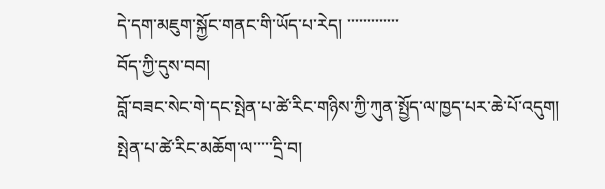དེ་དག་མཇུག་སྐྱོང་གནང་གི་ཡོད་པ་རེད། ་་་་་་་་་་་་་
བོད་ཀྱི་དུས་བབ།
བློ་བཟང་སེང་གེ་དང་སྤེན་པ་ཚེ་རིང་གཉིས་ཀྱི་ཀུན་སྤྱོད་ལ་ཁྱད་པར་ཆེ་པོ་འདུག།
སྤེན་པ་ཚེ་རིང་མཆོག་ལ་་་་་དྲི་བ།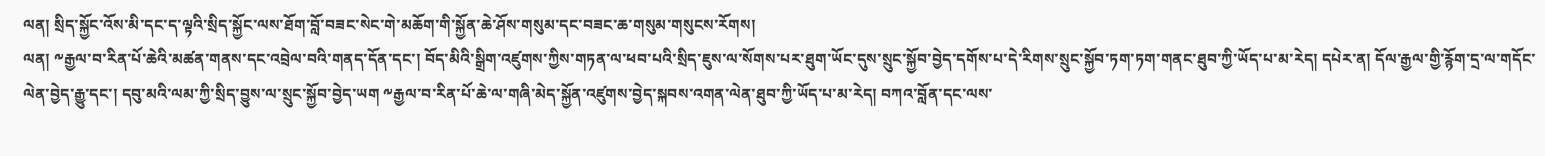ལན། སྲིད་སྐྱོང་འོས་མི་དང་ད་ལྟའི་སྲིད་སྐྱོང་ལས་ཐོག་བློ་བཟང་སེང་གེ་མཆོག་གི་སྐྱོན་ཆེ་ཤོས་གསུམ་དང་བཟང་ཆ་གསུམ་གསུངས་རོགས།
ལན། ༸རྒྱལ་བ་རིན་པོ་ཆེའི་མཚན་གནས་དང་འབྲེལ་བའི་གནད་དོན་དང་། བོད་མིའི་སྒྲིག་འཛུགས་ཀྱིས་གཏན་ལ་ཕབ་པའི་སྲིད་ཇུས་ལ་སོགས་པར་ཐུག་ཡོང་དུས་སྲུང་སྐྱོབ་བྱེད་དགོས་པ་དེ་རིགས་སྲུང་སྐྱོབ་ཏག་ཏག་གནང་ཐུབ་ཀྱི་ཡོད་པ་མ་རེད། དཔེར་ན། དོལ་རྒྱལ་གྱི་རྙོག་དྲ་ལ་གདོང་ལེན་བྱེད་རྒྱུ་དང་། དབུ་མའི་ལམ་ཀྱི་སྲིད་བྱུས་ལ་སྲུང་སྐྱོབ་བྱེད་ཡག ༸རྒྱལ་བ་རིན་པོ་ཆེ་ལ་གཞི་མེད་སྐྱོན་འཛུགས་བྱེད་སྐབས་འགན་ལེན་ཐུབ་ཀྱི་ཡོད་པ་མ་རེད། བཀའ་བློན་དང་ལས་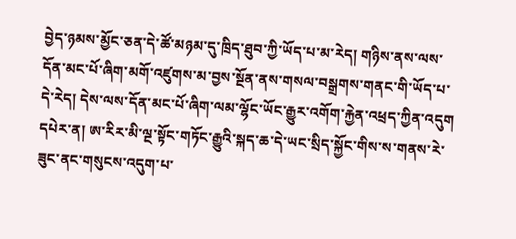བྱེད་ཉམས་མྱོང་ཅན་དེ་ཚོ་མཉམ་དུ་ཁྲིད་ཐུབ་ཀྱི་ཡོད་པ་མ་རེད། གཉིས་ནས་ལས་དོན་མང་པོ་ཞིག་མགོ་འཛུགས་མ་བྱས་སྔོན་ནས་གསལ་བསྒྲགས་གནང་གི་ཡོད་པ་དེ་རེད། དེས་ལས་དོན་མང་པོ་ཞིག་ལམ་ལྷོང་ཡོང་རྒྱུར་འགོག་རྐྱེན་འཕྲད་ཀྱིན་འདུག དཔེར་ན། ཨ་རིར་མི་ལྔ་སྟོང་གཏོང་རྒྱུའི་སྐད་ཆ་དེ་ཡང་སྲིད་སྐྱོང་གིས་ས་གནས་རེ་ཟུང་ནང་གསུངས་འདུག་པ་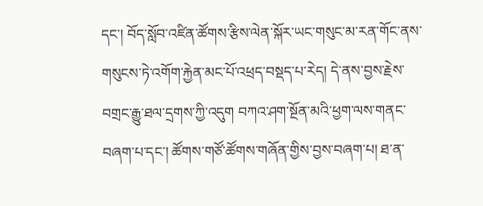དང་། བོད་སློབ་འཛིན་ཚོགས་རྩིས་ལེན་སྐོར་ཡང་གསུང་མ་རན་གོང་ནས་གསུངས་ཏེ་འགོག་རྐྱེན་མང་པོ་འཕྲད་བསྡད་པ་རེད། དེ་ནས་བྱས་རྗེས་བགྲང་རྒྱུ་ཐལ་དྲགས་ཀྱི་འདུག བཀའ་ཤག་སྔོན་མའི་ཕྱག་ལས་གནང་བཞག་པ་དང་། ཚོགས་གཙོ་ཚོགས་གཞོན་གྱིས་བྱས་བཞག་པ། ཐ་ན་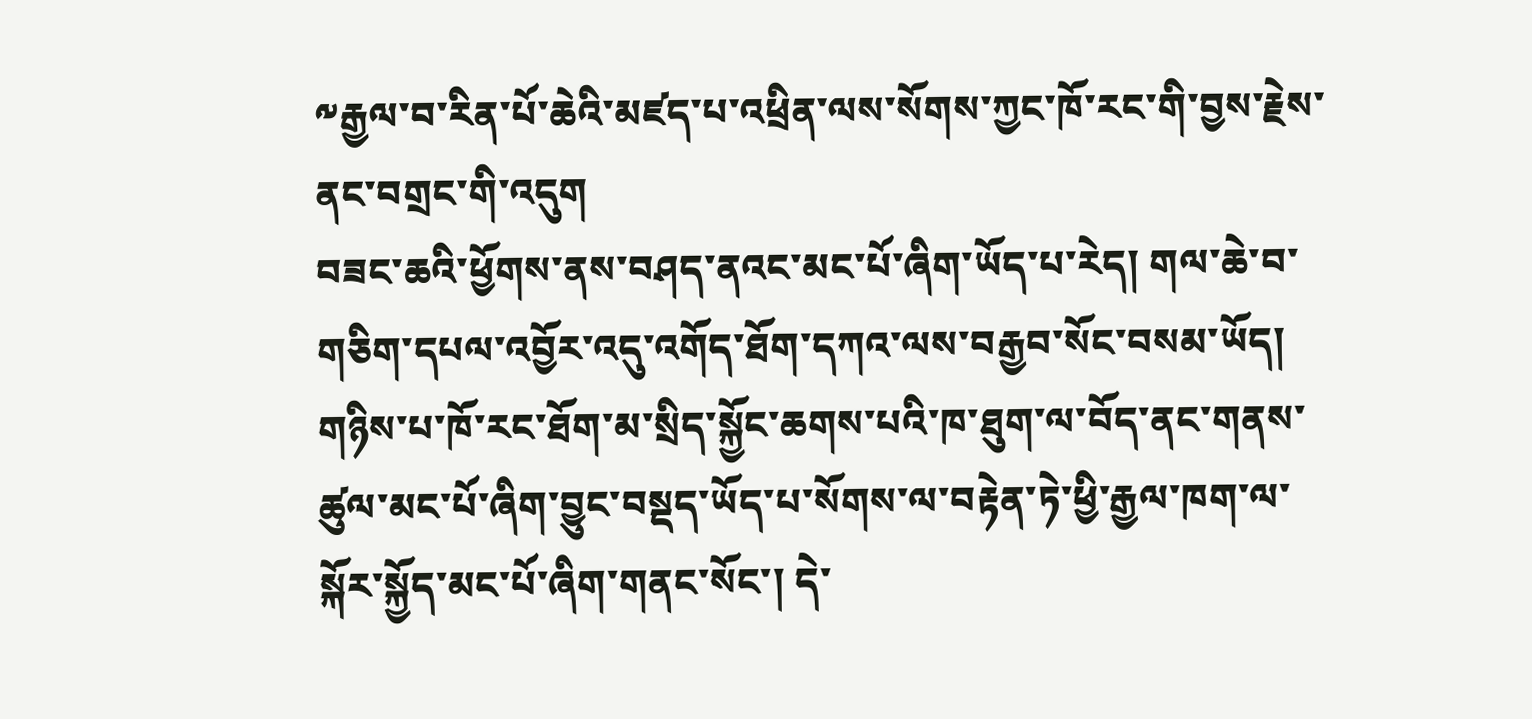༸རྒྱལ་བ་རིན་པོ་ཆེའི་མཛད་པ་འཕྲིན་ལས་སོགས་ཀྱང་ཁོ་རང་གི་བྱས་རྗེས་ནང་བགྲང་གི་འདུག
བཟང་ཆའི་ཕྱོགས་ནས་བཤད་ནའང་མང་པོ་ཞིག་ཡོད་པ་རེད། གལ་ཆེ་བ་གཅིག་དཔལ་འབྱོར་འདུ་འགོད་ཐོག་དཀའ་ལས་བརྒྱབ་སོང་བསམ་ཡོད། གཉིས་པ་ཁོ་རང་ཐོག་མ་སྲིད་སྐྱོང་ཆགས་པའི་ཁ་ཐུག་ལ་བོད་ནང་གནས་ཚུལ་མང་པོ་ཞིག་བྱུང་བསྡད་ཡོད་པ་སོགས་ལ་བརྟེན་ཏེ་ཕྱི་རྒྱལ་ཁག་ལ་སྐོར་སྐྱོད་མང་པོ་ཞིག་གནང་སོང་། དེ་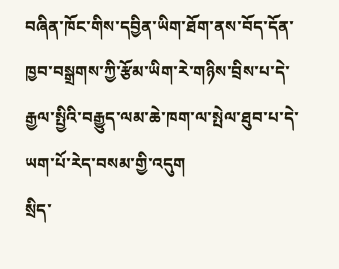བཞིན་ཁོང་གིས་དབྱིན་ཡིག་ཐོག་ནས་བོད་དོན་ཁྱབ་བསྒྲགས་ཀྱི་རྩོམ་ཡིག་རེ་གཉིས་བྲིས་པ་དེ་རྒྱལ་སྤྱིའི་བརྒྱུད་ལམ་ཆེ་ཁག་ལ་སྤེལ་ཐུབ་པ་དེ་ཡག་པོ་རེད་བསམ་གྱི་འདུག
སྲིད་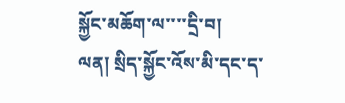སྐྱོང་མཆོག་ལ་་་་དྲི་བ།
ལན། སྲིད་སྐྱོང་འོས་མི་དང་ད་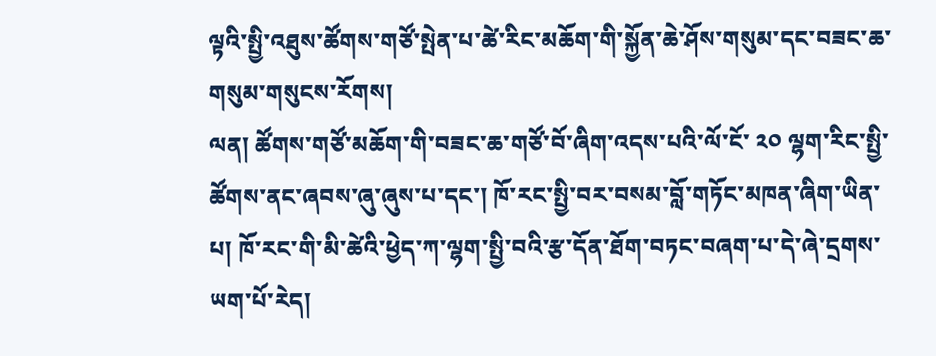ལྟའི་སྤྱི་འཐུས་ཚོགས་གཙོ་སྤེན་པ་ཚེ་རིང་མཆོག་གི་སྐྱོན་ཆེ་ཤོས་གསུམ་དང་བཟང་ཆ་གསུམ་གསུངས་རོགས།
ལན། ཚོགས་གཙོ་མཆོག་གི་བཟང་ཆ་གཙོ་བོ་ཞིག་འདས་པའི་ལོ་ངོ་ ༢༠ ལྷག་རིང་སྤྱི་ཚོགས་ནང་ཞབས་ཞུ་ཞུས་པ་དང་། ཁོ་རང་སྤྱི་བར་བསམ་བློ་གཏོང་མཁན་ཞིག་ཡིན་པ། ཁོ་རང་གི་མི་ཚེའི་ཕྱེད་ཀ་ལྷག་སྤྱི་བའི་རྩ་དོན་ཐོག་བཏང་བཞག་པ་དེ་ཞེ་དྲགས་ཡག་པོ་རེད།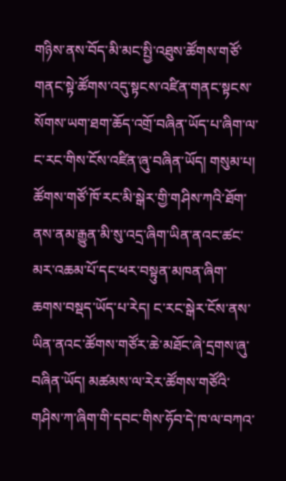གཉིས་ནས་བོད་མི་མང་སྤྱི་འཐུས་ཚོགས་གཙོ་གནང་སྟེ་ཚོགས་འདུ་སྟངས་འཛིན་གནང་སྟངས་སོགས་ཡག་ཐག་ཆོད་འགྲོ་བཞིན་ཡོད་པ་ཞིག་ལ་ང་རང་གིས་ངོས་འཛིན་ཞུ་བཞིན་ཡོད། གསུམ་པ། ཚོགས་གཙོ་ཁོ་རང་མི་སྒེར་གྱི་གཤིས་ཀའི་ཐོག་ནས་ནམ་རྒྱུན་མི་སུ་འདྲ་ཞིག་ཡིན་ནའང་ཚང་མར་འཆམ་པོ་དང་ཕར་བསྟུན་མཁན་ཞིག་ཆགས་བསྡད་ཡོད་པ་རེད། ང་རང་སྒེར་ངོས་ནས་ཡིན་ནའང་ཚོགས་གཙོར་ཆེ་མཐོང་ཞེ་དྲགས་ཞུ་བཞིན་ཡོད། མཚམས་ལ་རེར་ཚོགས་གཙོའི་གཤིས་ཀ་ཞིག་གི་དབང་གིས་ཧོབ་དེ་ཁ་ལ་བཀའ་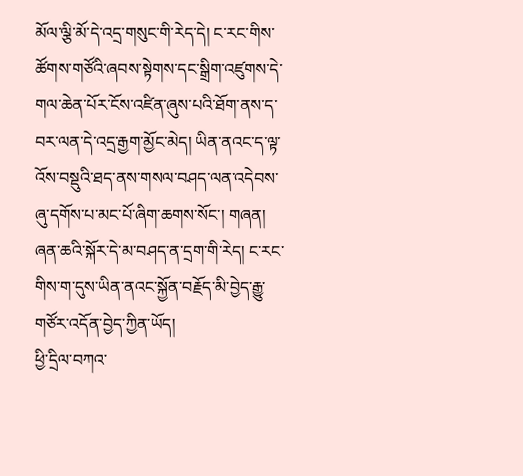མོལ་ལྕི་མོ་དེ་འདྲ་གསུང་གི་རེད་དེ། ང་རང་གིས་ཚོགས་གཙོའི་ཞབས་སྟེགས་དང་སྒྲིག་འཛུགས་དེ་གལ་ཆེན་པོར་ངོས་འཛིན་ཞུས་པའི་ཐོག་ནས་ད་བར་ལན་དེ་འདྲ་རྒྱག་མྱོང་མེད། ཡིན་ནའང་ད་ལྟ་འོས་བསྡུའི་ཐད་ནས་གསལ་བཤད་ལན་འདེབས་ཞུ་དགོས་པ་མང་པོ་ཞིག་ཆགས་སོང་། གཞན། ཞན་ཆའི་སྐོར་དེ་མ་བཤད་ན་དྲག་གི་རེད། ང་རང་གིས་ག་དུས་ཡིན་ནའང་སྐྱོན་བརྗོད་མི་བྱེད་རྒྱུ་གཙོར་འདོན་བྱེད་ཀྱིན་ཡོད།
ཕྱི་དྲིལ་བཀའ་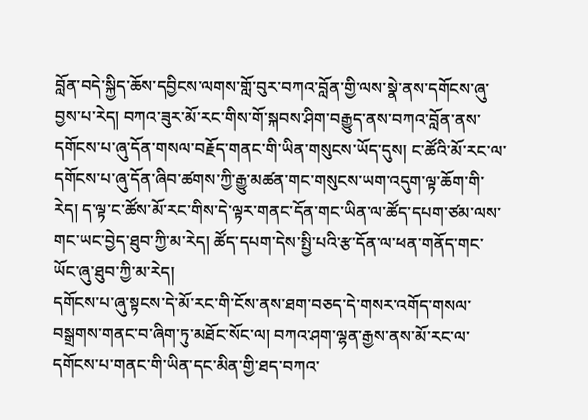བློན་བདེ་སྐྱིད་ཆོས་དབྱིངས་ལགས་གློ་བུར་བཀའ་བློན་གྱི་ལས་སྣེ་ནས་དགོངས་ཞུ་བྱས་པ་རེད། བཀའ་ཟུར་མོ་རང་གིས་གོ་སྐབས་ཤིག་བརྒྱུད་ནས་བཀའ་བློན་ནས་དགོངས་པ་ཞུ་དོན་གསལ་བརྗོད་གནང་གི་ཡིན་གསུངས་ཡོད་དུས། ང་ཚོའི་མོ་རང་ལ་དགོངས་པ་ཞུ་དོན་ཞིབ་ཚགས་ཀྱི་རྒྱུ་མཚན་གང་གསུངས་ཡག་འདུག་ལྟ་ཆོག་གི་རེད། ད་ལྟ་ང་ཚོས་མོ་རང་གིས་དེ་ལྟར་གནང་དོན་གང་ཡིན་ལ་ཚོད་དཔག་ཙམ་ལས་གང་ཡང་བྱེད་ཐུབ་ཀྱི་མ་རེད། ཚོད་དཔག་དེས་སྤྱི་པའི་རྩ་དོན་ལ་ཕན་གནོད་གང་ཡོང་ཞུ་ཐུབ་ཀྱི་མ་རེད།
དགོངས་པ་ཞུ་སྟངས་དེ་མོ་རང་གི་ངོས་ནས་ཐག་བཅད་དེ་གསར་འགོད་གསལ་བསྒྲགས་གནང་བ་ཞིག་ཏུ་མཐོང་སོང་ལ། བཀའ་ཤག་ལྷན་རྒྱས་ནས་མོ་རང་ལ་དགོངས་པ་གནང་གི་ཡིན་དང་མིན་གྱི་ཐད་བཀའ་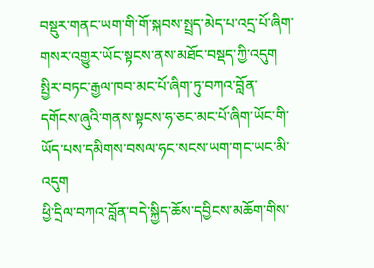བསྡུར་གནང་ཡག་གི་གོ་སྐབས་སྤྲད་མེད་པ་འདྲ་པོ་ཞིག་གསར་འགྱུར་ཡོང་སྟངས་ནས་མཐོང་བསྡད་ཀྱི་འདུག
སྤྱིར་བཏང་རྒྱལ་ཁབ་མང་པོ་ཞིག་ཏུ་བཀའ་བློན་དགོངས་ཞུའི་གནས་སྟངས་ཧ་ཅང་མང་པོ་ཞིག་ཡོང་གི་ཡོད་པས་དམིགས་བསལ་ཧང་སངས་ཡག་གང་ཡང་མི་འདུག
ཕྱི་དྲིལ་བཀའ་བློན་བདེ་སྐྱིད་ཆོས་དབྱིངས་མཆོག་གིས་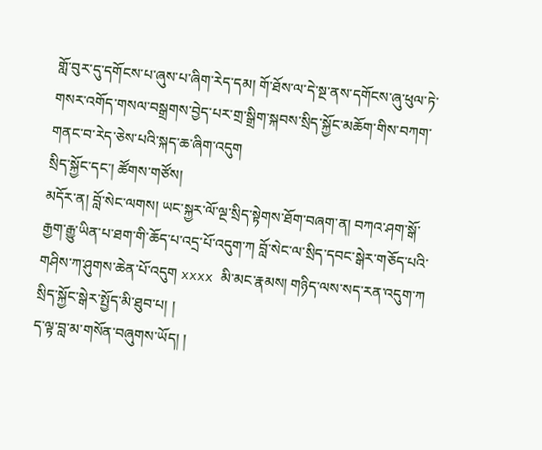གློ་བུར་དུ་དགོངས་པ་ཞུས་པ་ཞིག་རེད་དམ། གོ་ཐོས་ལ་དེ་སྔ་ནས་དགོངས་ཞུ་ཕུལ་ཏེ་གསར་འགོད་གསལ་བསྒྲགས་བྱེད་པར་གྲ་སྒྲིག་སྐབས་སྲིད་སྐྱོང་མཆོག་གིས་བཀག་གནང་བ་རེད་ཅེས་པའི་སྐད་ཆ་ཞིག་འདུག
སྲིད་སྐྱོང་དང་། ཚོགས་གཙོས།
མདོར་ན། བློ་སེང་ལགས། ཡང་སྐྱར་ལོ་ལྔ་སྲིད་སྟེགས་ཐོག་བཞག་ན། བཀའ་ཤག་སྒོ་རྒྱག་རྒྱུ་ཡིན་པ་ཐག་གི་ཆོད་པ་འདྲ་པོ་འདུག་ཀ བློ་སེང་ལ་སྲིད་དབང་སྒེར་གཅོད་པའི་གཤིས་ཀ་ཤུགས་ཆེན་པོ་འདུག xxxx མི་མང་རྣམས། གཉིད་ལས་སད་རན་འདུག་ཀ
སྲིད་སྐྱོང་སྒེར་སྤྱོད་མི་ཐུབ་པ། །
ད་ལྟ་བླ་མ་གསོན་བཞུགས་ཡོད། །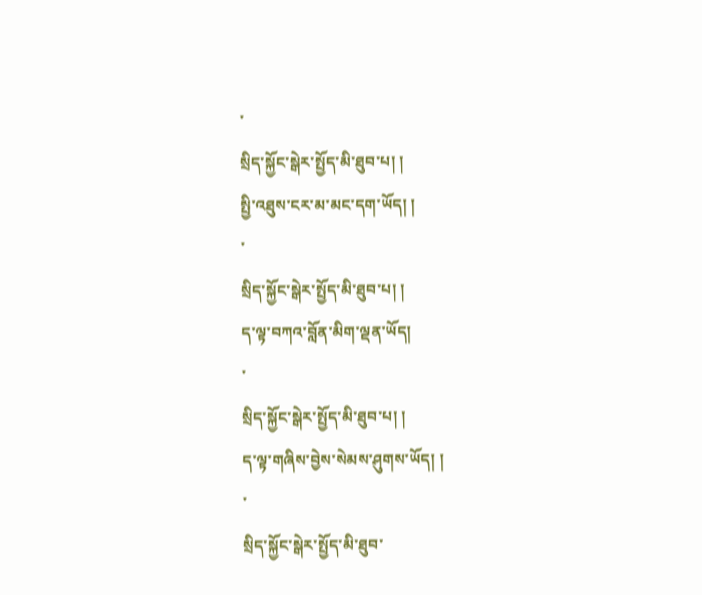་
སྲིད་སྐྱོང་སྒེར་སྤྱོད་མི་ཐུབ་པ། །
སྤྱི་འཐུས་ངར་མ་མང་དག་ཡོད། །
་
སྲིད་སྐྱོང་སྒེར་སྤྱོད་མི་ཐུབ་པ། །
ད་ལྟ་བཀའ་བློན་མིག་ལྡན་ཡོད།
་
སྲིད་སྐྱོང་སྒེར་སྤྱོད་མི་ཐུབ་པ། །
ད་ལྟ་གཞིས་བྱེས་སེམས་ཤུགས་ཡོད། །
་
སྲིད་སྐྱོང་སྒེར་སྤྱོད་མི་ཐུབ་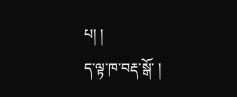པ། །
ད་ལྟ་ཁ་བརྡ་སྒོ་ །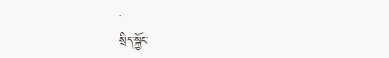་
སྲིད་སྐྱོང་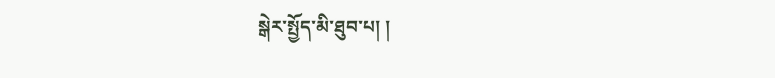སྒེར་སྤྱོད་མི་ཐུབ་པ། །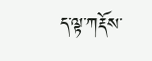ད་ལྟ་ཀརྡོས་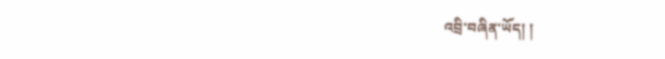འབྲི་བཞིན་ཡོད། །